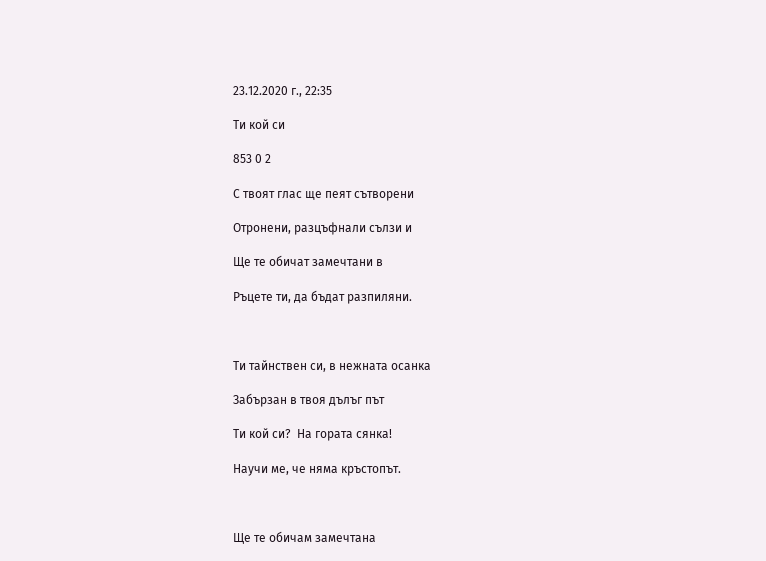23.12.2020 г., 22:35

Ти кой си

853 0 2

С твоят глас ще пеят сътворени

Отронени, разцъфнали сълзи и

Ще те обичат замечтани в

Ръцете ти, да бъдат разпиляни.



Ти тайнствен си, в нежната осанка

Забързан в твоя дълъг път

Ти кой си?  На гората сянка!

Научи ме, че няма кръстопът.



Ще те обичам замечтана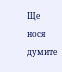Ще нося думите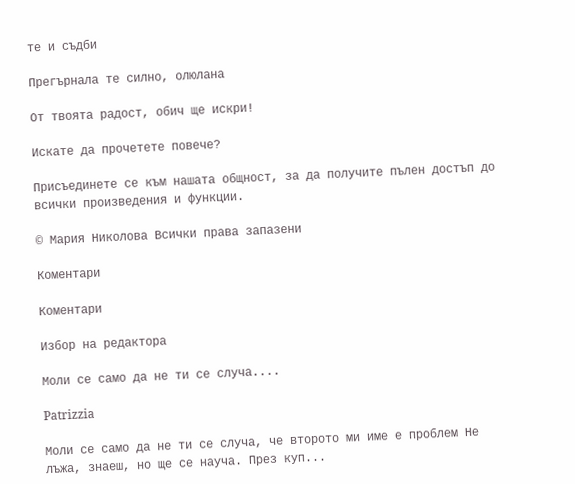те и съдби

Прегърнала те силно, олюлана

От твоята радост, обич ще искри!

Искате да прочетете повече?

Присъединете се към нашата общност, за да получите пълен достъп до всички произведения и функции.

© Мария Николова Всички права запазени

Коментари

Коментари

Избор на редактора

Моли се само да не ти се случа....

Patrizzia

Моли се само да не ти се случа, че второто ми име е проблем Не лъжа, знаеш, но ще се науча. През куп...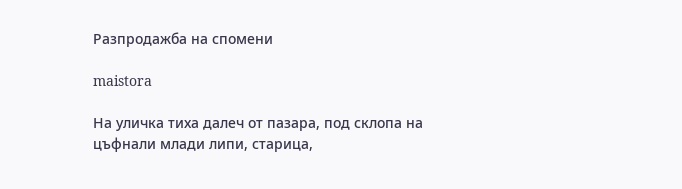Разпродажба на спомени

maistora

На уличка тиха далеч от пазара, под склопа на цъфнали млади липи, старица,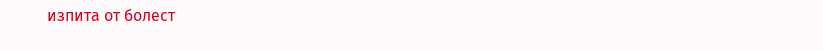изпита от болест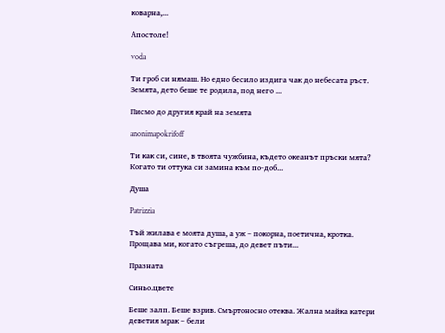коварна,...

Апостоле!

voda

Ти гроб си нямаш. Но едно бесило издига чак до небесата ръст. Земята, дето беше те родила, под него ...

Писмо до другия край на земята

anonimapokrifoff

Ти как си, сине, в твоята чужбина, където океанът пръски мята? Когато ти оттука си замина към по-доб...

Душа

Patrizzia

Тъй жилава е моята душа, а уж – покорна, поетична, кротка. Прощава ми, когато съгреша, до девет пъти...

Празната

Синьо.цвете

Беше залп. Беше взрив. Смъртоносно отеква. Жална майка катери деветия мрак – бели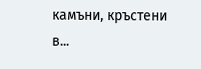камъни, кръстени в...